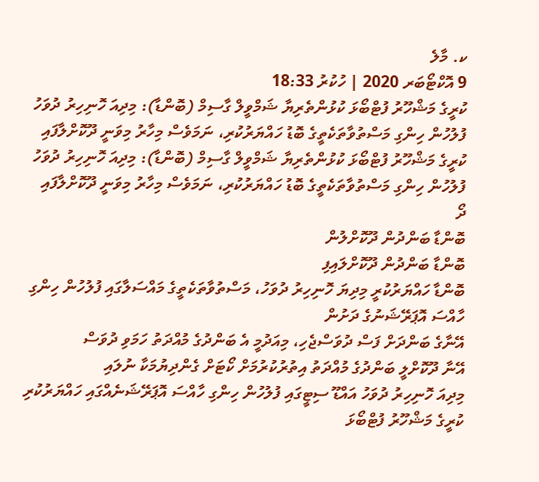ކ. މާލެ
9 އޮކްޓޯބަރ 2020 | ހުކުރު 18:33
ކުރީގެ މަޝްހޫރު ފުޓްބޯޅަ ކުޅުންތެރިޔާ ޝަމްވީލް ގާސިމް (ބޮންޑާ): މިދިއަ ހޮނިހިރު ދުވަހު ފުލުހުން ހިންގި މަސްތުވާތަކެތީގެ ބޮޑު ހައްޔަރުކުރި، ނަމަވެސް މިހާރު މިވަނީ ދޫކޮށްލާފައި
ކުރީގެ މަޝްހޫރު ފުޓްބޯޅަ ކުޅުންތެރިޔާ ޝަމްވީލް ގާސިމް (ބޮންޑާ): މިދިއަ ހޮނިހިރު ދުވަހު ފުލުހުން ހިންގި މަސްތުވާތަކެތީގެ ބޮޑު ހައްޔަރުކުރި، ނަމަވެސް މިހާރު މިވަނީ ދޫކޮށްލާފައި
ދޯ
ބޮންޑާ ބަންދުން ދޫކޮށްލުން
ބޮންޑާ ބަންދުން ދޫކޮށްލައިފި
ބޮންޑާ ހައްޔަރުކުރީ މިދިޔަ ހޮނިހިރު ދުވަހު، މަސްތުވާތަކެތީގެ މައްސަލާގައި ފުލުހުން ހިންގި ހާއްސަ އޮޕަރޭޝަނުގެ ދަށުން
އޭނާގެ ބަންދަށް ފަސް ދުވަސްޖެހި، މިއަދުމީ އެ ބަންދުގެ މުއްދަތު ހަމަވި ދުވަސް
އޭނާ ދޫކޮށްލީ ބަންދުގެ މުއްދަތު އިތުރުކުރުމަށް ކޯޓަށް ގެންދިޔުމަކާ ނުލައި
މިދިއަ ހޮނިހިރު ދުވަހު އައްޑޫ ސިޓީގައި ފުލުހުން ހިންގި ހާއްސަ އޮޕަރޭޝަނެއްގައި ހައްޔަރުކުރި ކުރީގެ މަޝްހޫރު ފުޓްބޯޅަ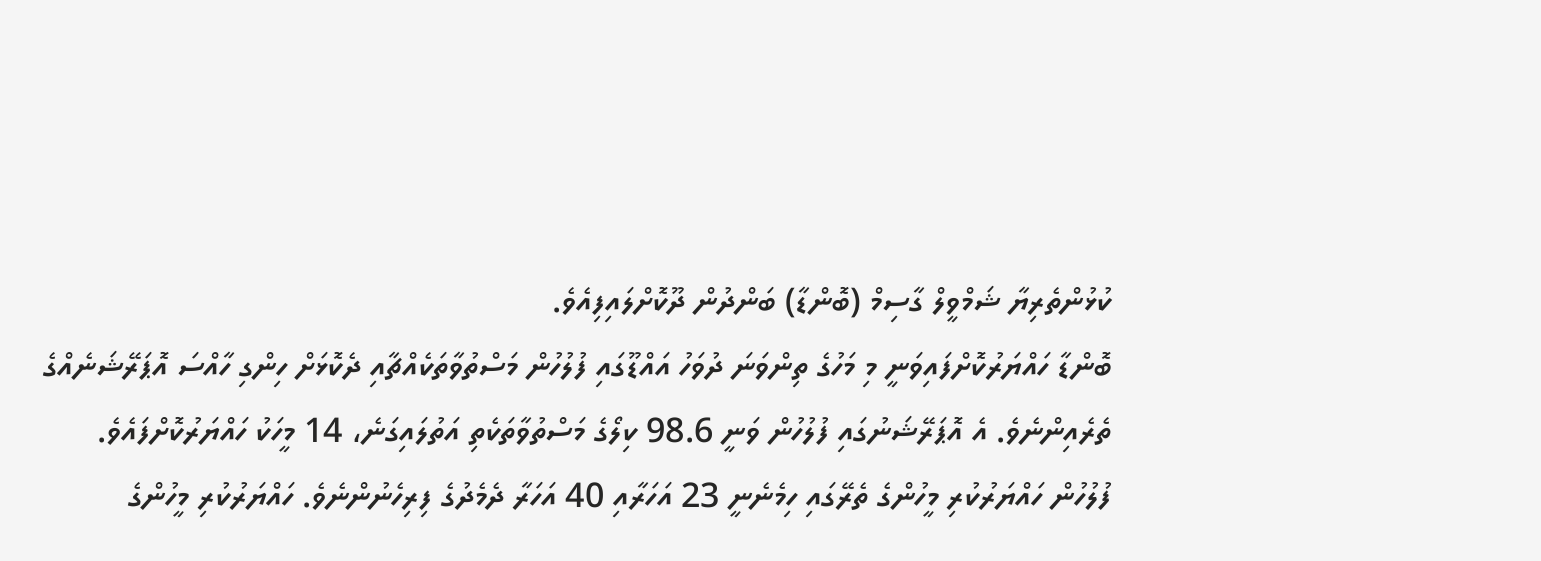ކުޅުންތެރިޔާ ޝަމްވީލް ގާސިމް (ބޮންޑާ) ބަންދުން ދޫކޮށްލައިފިއެވެ.
ބޮންޑާ ހައްޔަރުކޮށްފައިވަނީ މި މަހުގެ ތިންވަނަ ދުވަހު އައްޑޫގައި ފުލުހުން މަސްތުވާތަކެއްޗާއި ދެކޮޅަށް ހިންގި ހާއްސަ އޮޕަރޭޝަނެއްގެ ތެރެއިންނެވެ. އެ އޮޕަރޭޝަނުގައި ފުލުހުން ވަނީ 98.6 ކިލޯގެ މަސްތުވާތަކެތި އަތުލައިގަނެ، 14 މީހަކު ހައްޔަރުކޮށްފައެވެ.
ފުލުހުން ހައްޔަރުކުރި މީހުންގެ ތެރޭގައި ހިމެނެނީ 23 އަހަރާއި 40 އަހަރާ ދެމެދުގެ ފިރިހެނުންނެވެ. ހައްޔަރުކުރި މީހުންގެ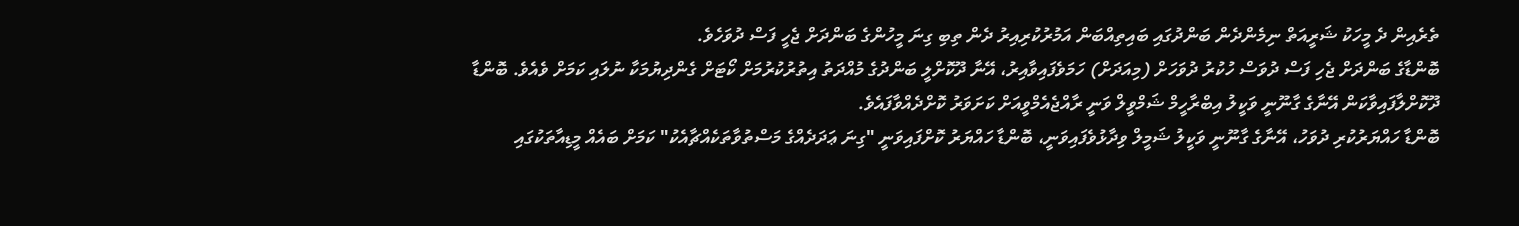ތެރެއިން ދެ މީހަކު ޝަރީއަތް ނިމެންދެން ބަންދުގައި ބައިތިއްބަން އަމުރުކުރިއިރު ދެން ތިބި ގިނަ މީހުންގެ ބަންދަށް ޖެހީ ފަސް ދުވަހެވެ.
ބޮންޑާގެ ބަންދަށް ޖެހި ފަސް ދުވަސް ހުކުރު ދުވަހަށް (މިއަދަށް) ހަމަވެފައިވާއިރު، އޭނާ ދޫކޮށްލީ ބަންދުގެ މުއްދަތު އިތުރުކުރުމަށް ކޯޓަށް ގެންދިޔުމަކާ ނުލައި ކަމަށް ވެއެވެ. ބޮންޑާ ދޫކޮށްލާފައިވާކަން އޭނާގެ ގާނޫނީ ވަކީލު އިބްރާހީމް ޝަމްވީލް ވަނީ ރާއްޖެއެމްވީއަށް ކަށަވަރު ކޮށްދެއްވާފައެވެ.
ބޮންޑާ ހައްޔަރުކުރި ދުވަހު، އޭނާގެ ގާނޫނީ ވަކީލު ޝަމީލް ވިދާޅުވެފައިވަނީ، ބޮންޑާ ހައްޔަރު ކޮށްފައިވަނީ "ގިނަ ޢަދަދެއްގެ މަސްތުވާތަކެއްޗާއެކު" ކަމަށް ބައެއް މީޑިއާތަކުގައި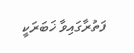ފަތުރާގައިވާ ޚަބަރަކީ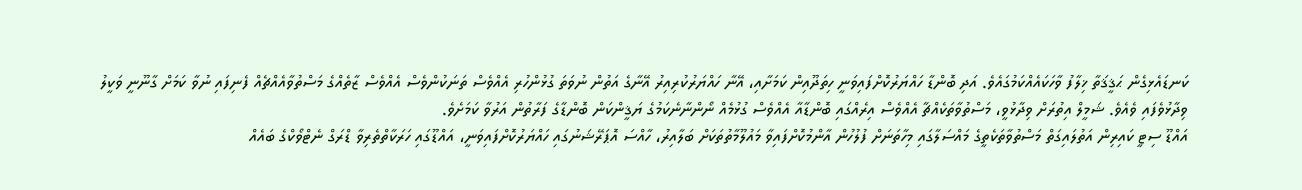ކަނޑައެޅިގެން ޙަޤީޤަތާ ޚިލާފު ވާހަކައެއްކަމުގައެވެ. އަދި ބޮންޑާ ހައްޔަރުކޮށްފައިވަނީ ހިތަދޫއިން ކަމަށާއި، އޭނާ ހައްޔަރުކުރިއިރު އޭނާގެ އަތުން ނުވަތަ ގުޅުންހުރި އެއްވެސް ތަނަކުންވެސް އެއްވެސް ޒާތެއްގެ މަސްތުވާއެއްޗެއް ފެނިފައި ނުވާ ކަމަށް ގާނޫނީ ވަކީލު ވިދާޅުވެފައި ވެއެވެ. ޝަމީލް އިތުރަށް ވިދާޅުވީ، މަސްތުވާތަކެއްޗާ އެއްވެސް އިރެއްގައި ބޮންޑާއާ އެއްވެސް ގުޅުމެއް ނޯންނާނެކަމުގެ ޔަޤީންކަން ބޮންޑާގެ ފަރާތުން އަރުވާ ކަމަށެވެ.
އައްޑޫ ސިޓީ ކައިރިން އަތުލައިގަތް މަސްތުވާތަކެތީގެ މައްސަލާގައި މިހާތަނަށް ފުލުހުން އާންމުކޮށްފައިވާ މައުލޫމާތުތަކަށް ބަލާއިރު، ހާއްސަ އޮޕަރޭޝަނުގައި ހައްޔަރުކޮށްފައިވަނީ، އައްޑޫގައި ހަރަކާތްތެރިވާ ޑްރަގް ނެޓްވޯކްގެ ބައެއް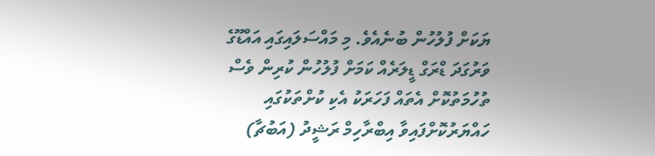ޔަކަށް ފުލުހުން ބުނެއެވެ. މި މައްސަލައިގައި އައްޑޫގެ ވަރުގަދަ ޑްރަގް ޑީލަރެއް ކަމަށް ފުލުހުން ކުރިން ވެސް ތުހުމަތުކޮށް އެތައް ފަހަރަކު އެކި ކުށްތަކުގައި ހައްޔަރުކޮށްފައިވާ އިބްރާހިމް ރަޝީދު (އަބުޗާ)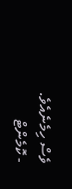ވެސް ހިމެނެއެވެ.
- ކޮމެންޓް